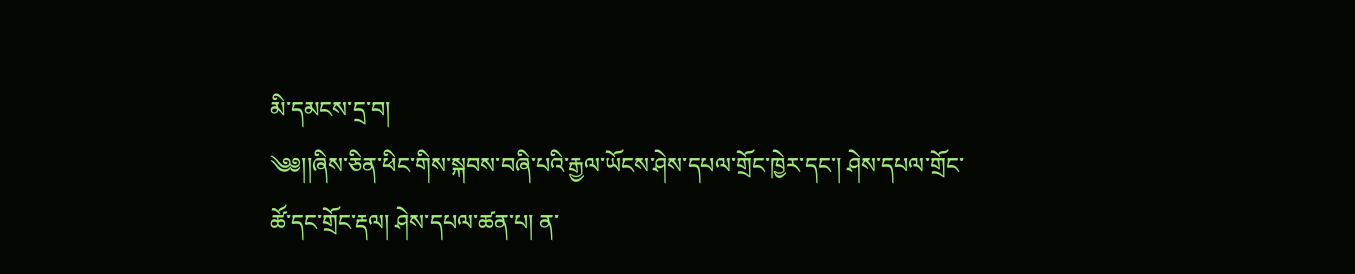མི་དམངས་དྲ་བ།
༄༅།།ཞིས་ཅིན་ཕིང་གིས་སྐབས་བཞི་པའི་རྒྱལ་ཡོངས་ཤེས་དཔལ་གྲོང་ཁྱེར་དང་། ཤེས་དཔལ་གྲོང་
ཚོ་དང་གྲོང་རྡལ། ཤེས་དཔལ་ཚན་པ། ན་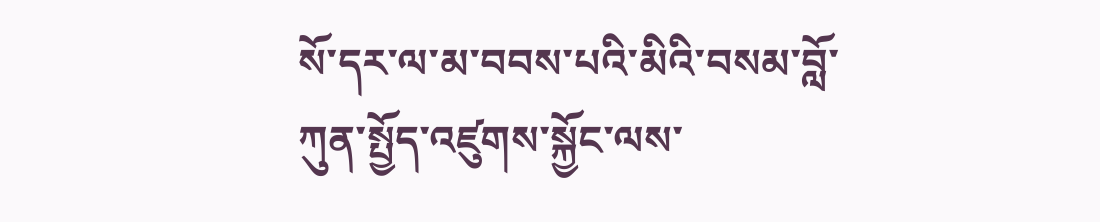སོ་དར་ལ་མ་བབས་པའི་མིའི་བསམ་བློ་
ཀུན་སྤྱོད་འཛུགས་སྐྱོང་ལས་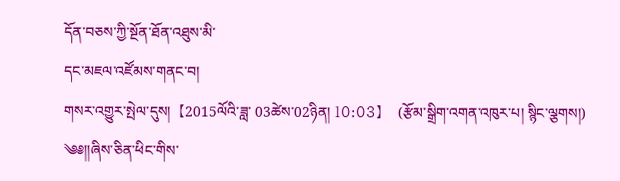དོན་བཅས་ཀྱི་སྔོན་ཐོན་འཐུས་མི་
དང་མཇལ་འཛོམས་གནང་བ།
གསར་འགྱུར་སྤེལ་དུས།  【2015ལོའི་ཟླ་ 03ཚེས་02ཉིན། 10:03】   (རྩོམ་སྒྲིག་འགན་འཁུར་པ། སྙིང་ལྕགས།)
༄༅།།ཞིས་ཅིན་ཕིང་གིས་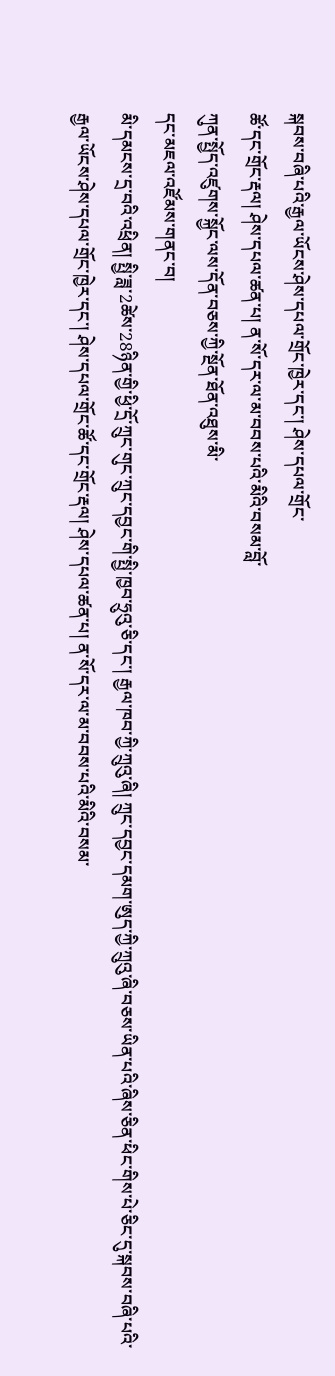སྐབས་བཞི་པའི་རྒྱལ་ཡོངས་ཤེས་དཔལ་གྲོང་ཁྱེར་དང་། ཤེས་དཔལ་གྲོང་
ཚོ་དང་གྲོང་རྡལ། ཤེས་དཔལ་ཚན་པ། ན་སོ་དར་ལ་མ་བབས་པའི་མིའི་བསམ་བློ་
ཀུན་སྤྱོད་འཛུགས་སྐྱོང་ལས་དོན་བཅས་ཀྱི་སྔོན་ཐོན་འཐུས་མི་
དང་མཇལ་འཛོམས་གནང་བ།
མི་དམངས་དྲ་བའི་འཕྲིན། སྤྱི་ཟླ་2ཚེས་28ཉིན་གྱི་ཕྱི་དྲོ་ཀྲུང་གུང་ཀྲུང་དབྱང་གི་སྤྱི་ཁྱབ་ཧྲུའུ་ཅི་དང་། རྒྱལ་ཁབ་ཀྱི་ཀྲུའུ་ཞི། ཀྲུང་དབྱང་དམག་ཨུད་ཀྱི་ཀྲུའུ་ཞི་བཅས་ཡིན་པའི་ཞིས་ཅིན་ཕིང་གིས་པེ་ཅིང་དུ་སྐབས་བཞི་པའི་རྒྱལ་ཡོངས་ཤེས་དཔལ་གྲོང་ཁྱེར་དང་། ཤེས་དཔལ་གྲོང་ཚོ་དང་གྲོང་རྡལ། ཤེས་དཔལ་ཚན་པ། ན་སོ་དར་ལ་མ་བབས་པའི་མིའི་བསམ་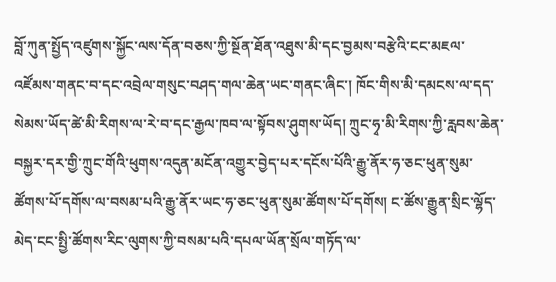བློ་ཀུན་སྤྱོད་འཛུགས་སྐྱོང་ལས་དོན་བཅས་ཀྱི་སྔོན་ཐོན་འཐུས་མི་དང་བྱམས་བརྩེའི་ངང་མཇལ་འཛོམས་གནང་བ་དང་འབྲེལ་གསུང་བཤད་གལ་ཆེན་ཡང་གནང་ཞིང་། ཁོང་གིས་མི་དམངས་ལ་དད་སེམས་ཡོད་ཚེ་མི་རིགས་ལ་རེ་བ་དང་རྒྱལ་ཁབ་ལ་སྟོབས་ཤུགས་ཡོད། ཀྲུང་ཧྭ་མི་རིགས་ཀྱི་རླབས་ཆེན་བསྐྱར་དར་གྱི་ཀྲུང་གོའི་ཕུགས་འདུན་མངོན་འགྱུར་བྱེད་པར་དངོས་པོའི་རྒྱུ་ནོར་ཧ་ཅང་ཕུན་སུམ་ཚོགས་པོ་དགོས་ལ་བསམ་པའི་རྒྱུ་ནོར་ཡང་ཧ་ཅང་ཕུན་སུམ་ཚོགས་པོ་དགོས། ང་ཚོས་རྒྱུན་སྲིང་ལྷོད་མེད་ངང་སྤྱི་ཚོགས་རིང་ལུགས་ཀྱི་བསམ་པའི་དཔལ་ཡོན་སྲོལ་གཏོད་ལ་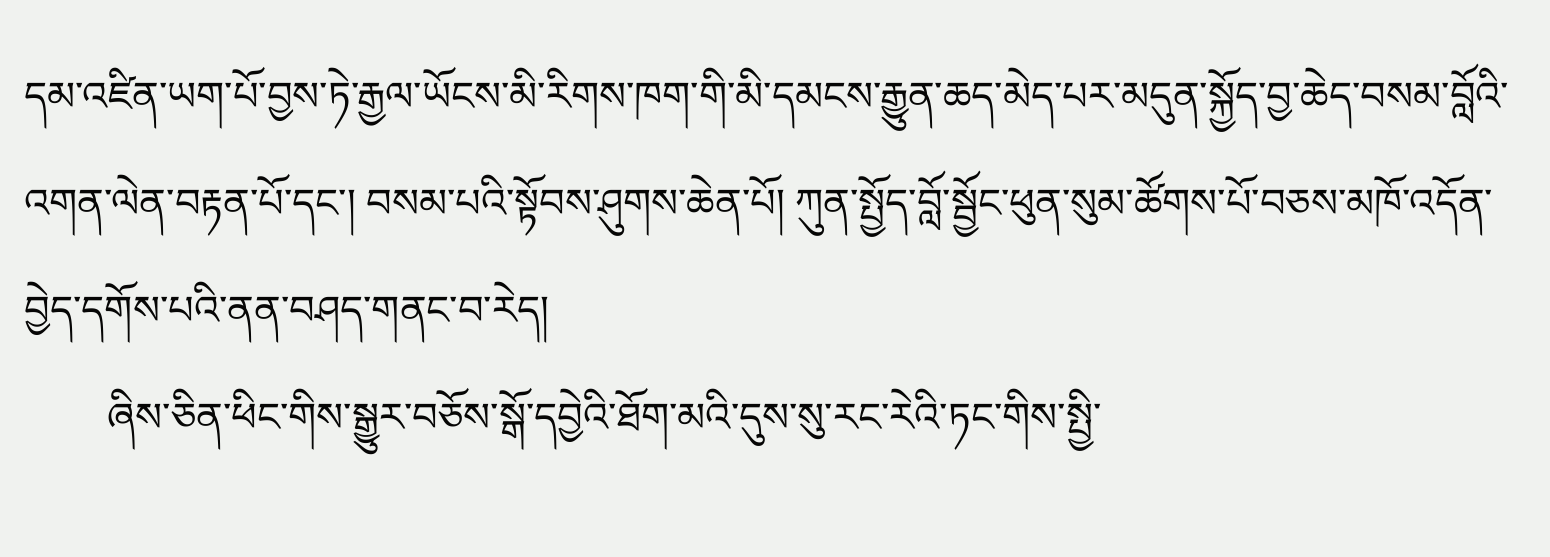དམ་འཛིན་ཡག་པོ་བྱས་ཏེ་རྒྱལ་ཡོངས་མི་རིགས་ཁག་གི་མི་དམངས་རྒྱུན་ཆད་མེད་པར་མདུན་སྐྱོད་བྱ་ཆེད་བསམ་བློའི་འགན་ལེན་བརྟན་པོ་དང་། བསམ་པའི་སྟོབས་ཤུགས་ཆེན་པོ། ཀུན་སྤྱོད་བློ་སྦྱོང་ཕུན་སུམ་ཚོགས་པོ་བཅས་མཁོ་འདོན་བྱེད་དགོས་པའི་ནན་བཤད་གནང་བ་རེད།
        ཞིས་ཅིན་ཕིང་གིས་སྒྱུར་བཅོས་སྒོ་དབྱེའི་ཐོག་མའི་དུས་སུ་རང་རེའི་ཏང་གིས་སྤྱི་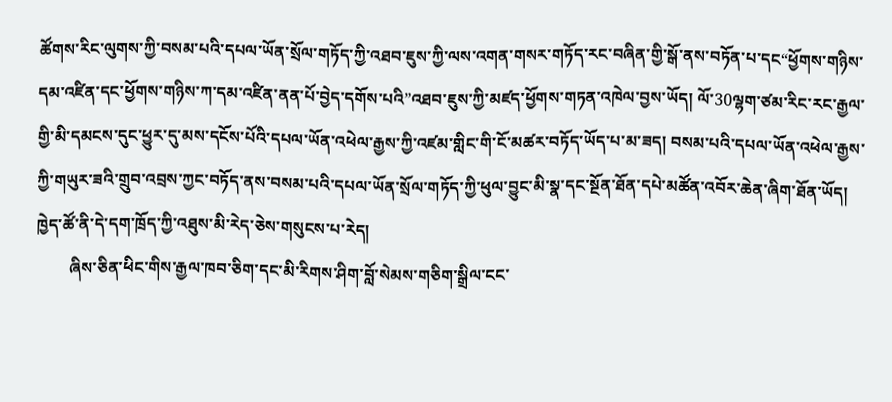ཚོགས་རིང་ལུགས་ཀྱི་བསམ་པའི་དཔལ་ཡོན་སྲོལ་གཏོད་ཀྱི་འཐབ་ཇུས་ཀྱི་ལས་འགན་གསར་གཏོད་རང་བཞིན་གྱི་སྒོ་ནས་བཏོན་པ་དང“ཕྱོགས་གཉིས་དམ་འཛིན་དང་ཕྱོགས་གཉིས་ཀ་དམ་འཛིན་ནན་པོ་བྱེད་དགོས་པའི”འཐབ་ཇུས་ཀྱི་མཛད་ཕྱོགས་གཏན་འཁེལ་བྱས་ཡོད། ལོ་30ལྷག་ཙམ་རིང་རང་རྒྱལ་གྱི་མི་དམངས་དུང་ཕྱུར་དུ་མས་དངོས་པོའི་དཔལ་ཡོན་འཕེལ་རྒྱས་ཀྱི་འཛམ་གླིང་གི་ངོ་མཚར་བཏོད་ཡོད་པ་མ་ཟད། བསམ་པའི་དཔལ་ཡོན་འཕེལ་རྒྱས་ཀྱི་གཡུར་ཟའི་གྲུབ་འབྲས་ཀྱང་བཏོད་ནས་བསམ་པའི་དཔལ་ཡོན་སྲོལ་གཏོད་ཀྱི་ཕུལ་བྱུང་མི་སྣ་དང་སྔོན་ཐོན་དཔེ་མཚོན་འབོར་ཆེན་ཞིག་ཐོན་ཡོད། ཁྱེད་ཚོ་ནི་དེ་དག་ཁྲོད་ཀྱི་འཐུས་མི་རེད་ཅེས་གསུངས་པ་རེད།
        ཞིས་ཅིན་ཕིང་གིས་རྒྱལ་ཁབ་ཅིག་དང་མི་རིགས་ཤིག་བློ་སེམས་གཅིག་སྒྲིལ་ངང་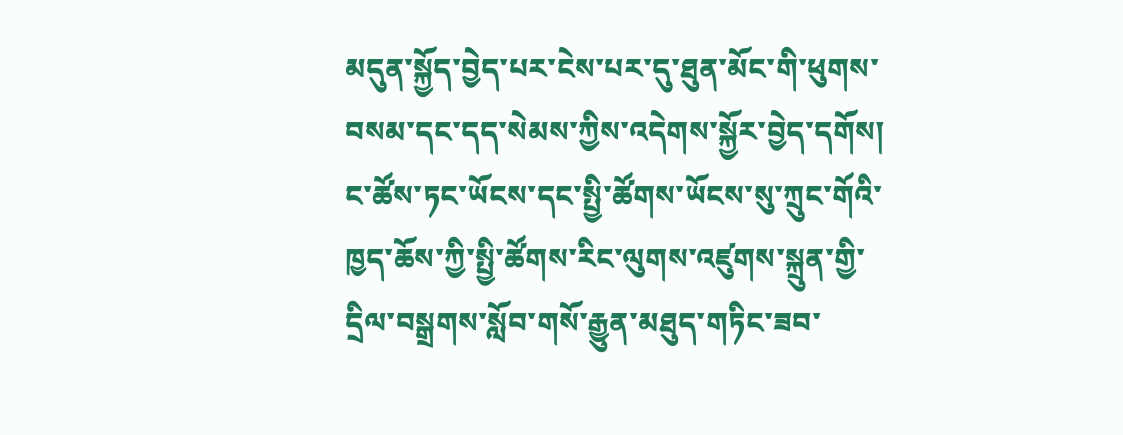མདུན་སྐྱོད་བྱེད་པར་ངེས་པར་དུ་ཐུན་མོང་གི་ཕུགས་བསམ་དང་དད་སེམས་ཀྱིས་འདེགས་སྐྱོར་བྱེད་དགོས། ང་ཚོས་ཏང་ཡོངས་དང་སྤྱི་ཚོགས་ཡོངས་སུ་ཀྲུང་གོའི་ཁྱད་ཆོས་ཀྱི་སྤྱི་ཚོགས་རིང་ལུགས་འཛུགས་སྐྲུན་གྱི་དྲིལ་བསྒྲགས་སློབ་གསོ་རྒྱུན་མཐུད་གཏིང་ཟབ་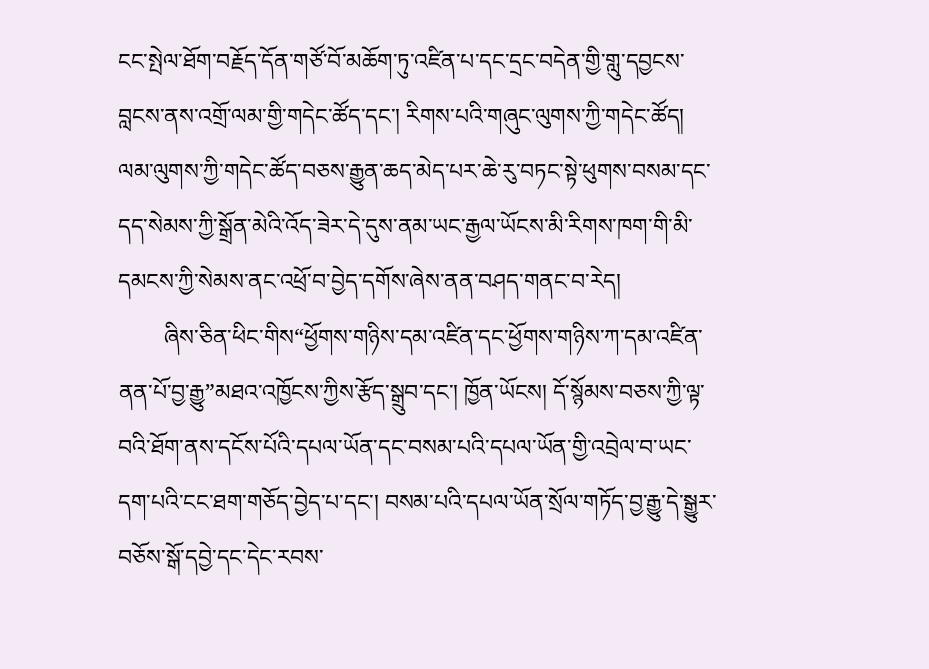ངང་སྤེལ་ཐོག་བརྗོད་དོན་གཙོ་བོ་མཆོག་ཏུ་འཛིན་པ་དང་དྲང་བདེན་གྱི་གླུ་དབྱངས་བླངས་ནས་འགྲོ་ལམ་གྱི་གདེང་ཚོད་དང་། རིགས་པའི་གཞུང་ལུགས་ཀྱི་གདེང་ཚོད། ལམ་ལུགས་ཀྱི་གདེང་ཚོད་བཅས་རྒྱུན་ཆད་མེད་པར་ཆེ་རུ་བཏང་སྟེ་ཕུགས་བསམ་དང་དད་སེམས་ཀྱི་སྒྲོན་མེའི་འོད་ཟེར་དེ་དུས་ནམ་ཡང་རྒྱལ་ཡོངས་མི་རིགས་ཁག་གི་མི་དམངས་ཀྱི་སེམས་ནང་འཕྲོ་བ་བྱེད་དགོས་ཞེས་ནན་བཤད་གནང་བ་རེད།
        ཞིས་ཅིན་ཕིང་གིས“ཕྱོགས་གཉིས་དམ་འཛིན་དང་ཕྱོགས་གཉིས་ཀ་དམ་འཛིན་ནན་པོ་བྱ་རྒྱུ”མཐའ་འཁྱོངས་ཀྱིས་རྩོད་སྒྲུབ་དང་། ཁྱོན་ཡོངས། དོ་སྙོམས་བཅས་ཀྱི་ལྟ་བའི་ཐོག་ནས་དངོས་པོའི་དཔལ་ཡོན་དང་བསམ་པའི་དཔལ་ཡོན་གྱི་འབྲེལ་བ་ཡང་དག་པའི་ངང་ཐག་གཅོད་བྱེད་པ་དང་། བསམ་པའི་དཔལ་ཡོན་སྲོལ་གཏོད་བྱ་རྒྱུ་དེ་སྒྱུར་བཅོས་སྒོ་དབྱེ་དང་དེང་རབས་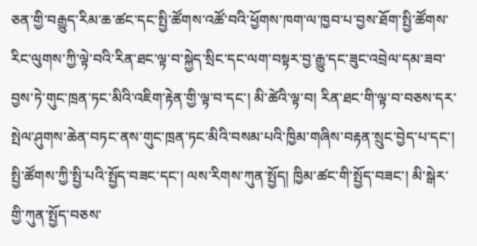ཅན་གྱི་བརྒྱུད་རིམ་ཆ་ཚང་དང་སྤྱི་ཚོགས་འཚོ་བའི་ཕྱོགས་ཁག་ལ་ཁྱབ་པ་བྱས་ཐོག་སྤྱི་ཚོགས་རིང་ལུགས་ཀྱི་ལྟེ་བའི་རིན་ཐང་ལྟ་བ་སྐྱེད་སྲིང་དང་ལག་བསྟར་བྱ་རྒྱུ་དང་ཟུང་འབྲེལ་དམ་ཟབ་བྱས་ཏེ་གུང་ཁྲན་ཏང་མིའི་འཇིག་རྟེན་གྱི་ལྟ་བ་དང་། མི་ཚེའི་ལྟ་བ། རིན་ཐང་གི་ལྟ་བ་བཅས་དར་སྤེལ་ཤུགས་ཆེན་བཏང་ནས་གུང་ཁྲན་ཏང་མིའི་བསམ་པའི་ཁྱིམ་གཞིས་བརྟན་སྲུང་བྱེད་པ་དང་། སྤྱི་ཚོགས་ཀྱི་སྤྱི་པའི་སྤྱོད་བཟང་དང་། ལས་རིགས་ཀུན་སྤྱོད། ཁྱིམ་ཚང་གི་སྤྱོད་བཟང་། མི་སྒེར་གྱི་ཀུན་སྤྱོད་བཅས་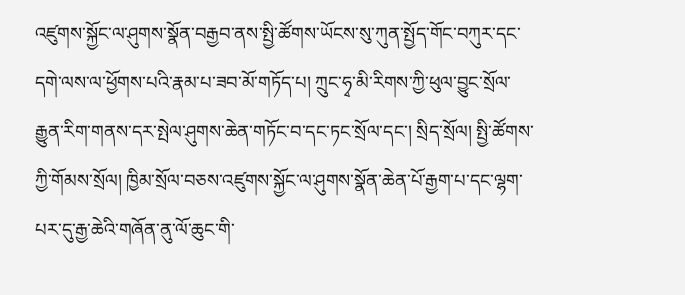འཛུགས་སྐྱོང་ལ་ཤུགས་སྣོན་བརྒྱབ་ནས་སྤྱི་ཚོགས་ཡོངས་སུ་ཀུན་སྤྱོད་གོང་བཀུར་དང་དགེ་ལས་ལ་ཕྱོགས་པའི་རྣམ་པ་ཟབ་མོ་གཏོད་པ། ཀྲུང་ཧྭ་མི་རིགས་ཀྱི་ཕུལ་བྱུང་སྲོལ་རྒྱུན་རིག་གནས་དར་སྤེལ་ཤུགས་ཆེན་གཏོང་བ་དང་ཏང་སྲོལ་དང་། སྲིད་སྲོལ། སྤྱི་ཚོགས་ཀྱི་གོམས་སྲོལ། ཁྱིམ་སྲོལ་བཅས་འཛུགས་སྐྱོང་ལ་ཤུགས་སྣོན་ཆེན་པོ་རྒྱག་པ་དང་ལྷག་པར་དུ་རྒྱ་ཆེའི་གཞོན་ནུ་ལོ་ཆུང་གི་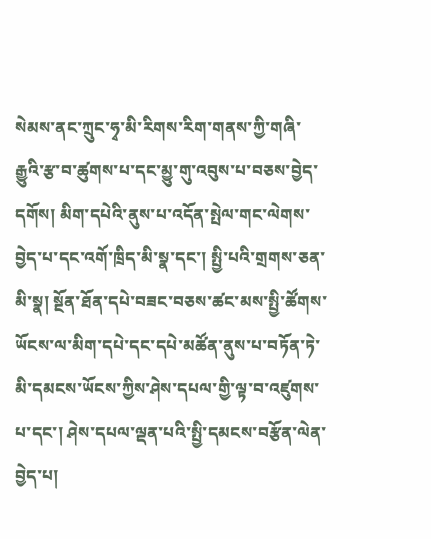སེམས་ནང་ཀྲུང་ཧྭ་མི་རིགས་རིག་གནས་ཀྱི་གཞི་རྒྱུའི་རྩ་བ་ཚུགས་པ་དང་མྱུ་གུ་འབུས་པ་བཅས་བྱེད་དགོས། མིག་དཔེའི་ནུས་པ་འདོན་སྤེལ་གང་ལེགས་བྱེད་པ་དང་འགོ་ཁྲིད་མི་སྣ་དང་། སྤྱི་པའི་གྲགས་ཅན་མི་སྣ། སྔོན་ཐོན་དཔེ་བཟང་བཅས་ཚང་མས་སྤྱི་ཚོགས་ཡོངས་ལ་མིག་དཔེ་དང་དཔེ་མཚོན་ནུས་པ་བཏོན་ཏེ་མི་དམངས་ཡོངས་ཀྱིས་ཤེས་དཔལ་གྱི་ལྟ་བ་འཛུགས་པ་དང་། ཤེས་དཔལ་ལྡན་པའི་སྤྱི་དམངས་བརྩོན་ལེན་བྱེད་པ།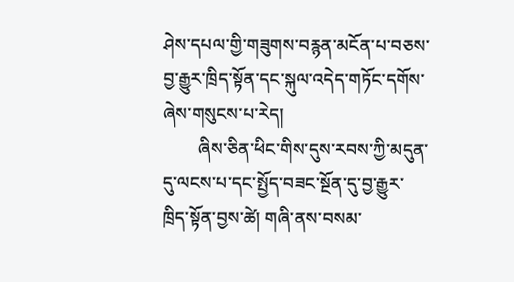ཤེས་དཔལ་གྱི་གཟུགས་བརྙན་མངོན་པ་བཅས་བྱ་རྒྱུར་ཁྲིད་སྟོན་དང་སྐུལ་འདེད་གཏོང་དགོས་ཞེས་གསུངས་པ་རེད།
        ཞིས་ཅིན་ཕིང་གིས་དུས་རབས་ཀྱི་མདུན་དུ་ལངས་པ་དང་སྤྱོད་བཟང་སྔོན་དུ་བྱ་རྒྱུར་ཁྲིད་སྟོན་བྱས་ཚེ། གཞི་ནས་བསམ་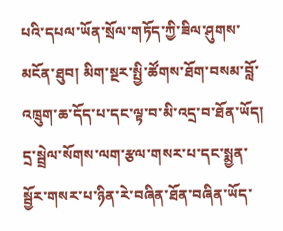པའི་དཔལ་ཡོན་སྲོལ་གཏོད་ཀྱི་ཟིལ་ཤུགས་མངོན་ཐུབ། མིག་སྔར་སྤྱི་ཚོགས་ཐོག་བསམ་བློ་འཁྲུག་ཆ་དོད་པ་དང་ལྟ་བ་མི་འདྲ་བ་ཐོན་ཡོད། དྲ་སྦྲེལ་སོགས་ལག་རྩལ་གསར་པ་དང་སྨྱན་སྦྱོར་གསར་པ་ཉིན་རེ་བཞིན་ཐོན་བཞིན་ཡོད་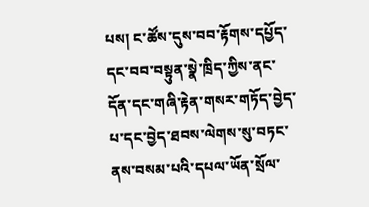པས། ང་ཚོས་དུས་བབ་རྟོགས་དཔྱོད་དང་བབ་བསྟུན་སྣེ་ཁྲིད་ཀྱིས་ནང་དོན་དང་གཞི་རྟེན་གསར་གཏོད་བྱེད་པ་དང་བྱེད་ཐབས་ལེགས་སུ་བཏང་ནས་བསམ་པའི་དཔལ་ཡོན་སྲོལ་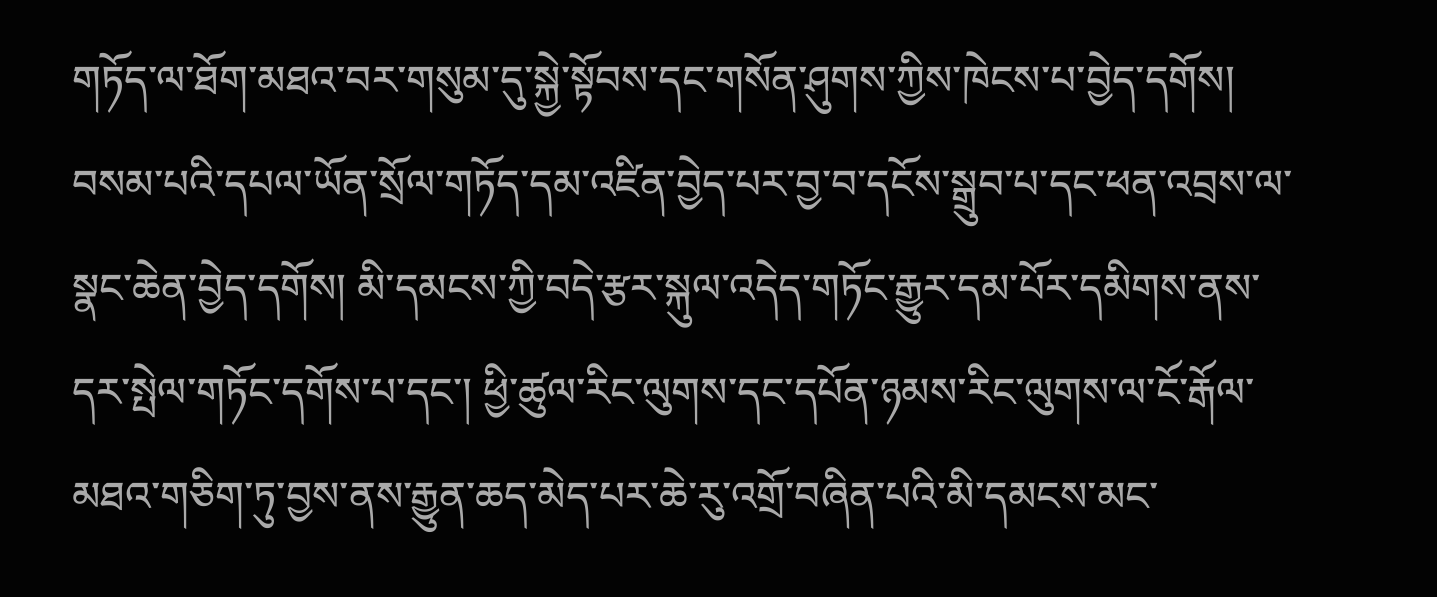གཏོད་ལ་ཐོག་མཐའ་བར་གསུམ་དུ་སྐྱེ་སྟོབས་དང་གསོན་ཤུགས་ཀྱིས་ཁེངས་པ་བྱེད་དགོས། བསམ་པའི་དཔལ་ཡོན་སྲོལ་གཏོད་དམ་འཛིན་བྱེད་པར་བྱ་བ་དངོས་སྒྲུབ་པ་དང་ཕན་འབྲས་ལ་སྣང་ཆེན་བྱེད་དགོས། མི་དམངས་ཀྱི་བདེ་རྩར་སྐུལ་འདེད་གཏོང་རྒྱུར་དམ་པོར་དམིགས་ནས་དར་སྤེལ་གཏོང་དགོས་པ་དང་། ཕྱི་ཚུལ་རིང་ལུགས་དང་དཔོན་ཉམས་རིང་ལུགས་ལ་ངོ་རྒོལ་མཐའ་གཅིག་ཏུ་བྱས་ནས་རྒྱུན་ཆད་མེད་པར་ཆེ་རུ་འགྲོ་བཞིན་པའི་མི་དམངས་མང་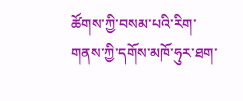ཚོགས་ཀྱི་བསམ་པའི་རིག་གནས་ཀྱི་དགོས་མཁོ་ཧུར་ཐག་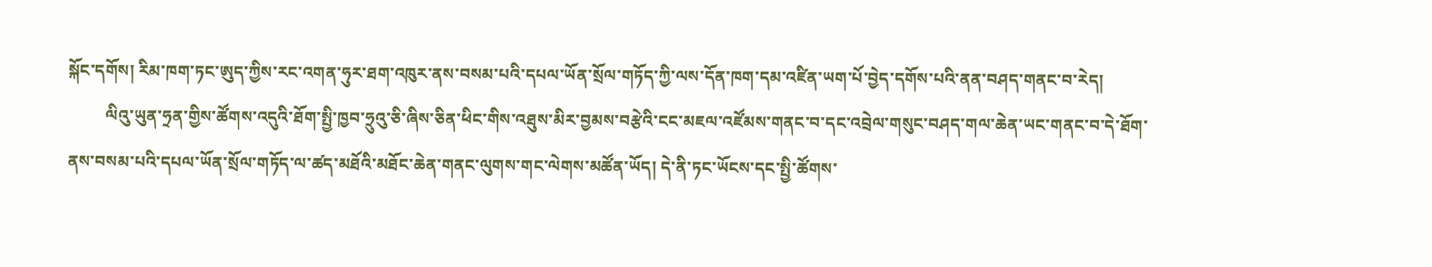སྐོང་དགོས། རིམ་ཁག་ཏང་ཨུད་ཀྱིས་རང་འགན་ཧུར་ཐག་འཁུར་ནས་བསམ་པའི་དཔལ་ཡོན་སྲོལ་གཏོད་ཀྱི་ལས་དོན་ཁག་དམ་འཛིན་ཡག་པོ་བྱེད་དགོས་པའི་ནན་བཤད་གནང་བ་རེད།
         ལིའུ་ཡུན་ཧྲན་གྱིས་ཚོགས་འདུའི་ཐོག་སྤྱི་ཁྱབ་ཧྲུའུ་ཅི་ཞིས་ཅིན་ཕིང་གིས་འཐུས་མིར་བྱམས་བརྩེའི་ངང་མཇལ་འཛོམས་གནང་བ་དང་འབྲེལ་གསུང་བཤད་གལ་ཆེན་ཡང་གནང་བ་དེ་ཐོག་ནས་བསམ་པའི་དཔལ་ཡོན་སྲོལ་གཏོད་ལ་ཚད་མཐོའི་མཐོང་ཆེན་གནང་ལུགས་གང་ལེགས་མཚོན་ཡོད། དེ་ནི་ཏང་ཡོངས་དང་སྤྱི་ཚོགས་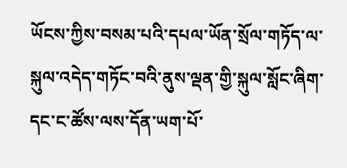ཡོངས་ཀྱིས་བསམ་པའི་དཔལ་ཡོན་སྲོལ་གཏོད་ལ་སྐུལ་འདེད་གཏོང་བའི་ནུས་ལྡན་གྱི་སྐུལ་སློང་ཞིག་དང་ང་ཚོས་ལས་དོན་ཡག་པོ་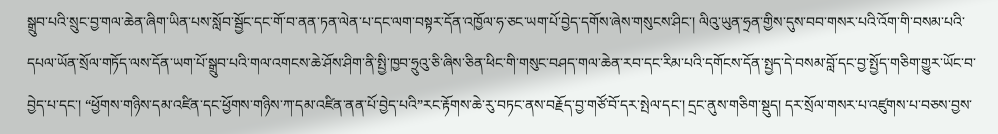སྒྲུབ་པའི་སྲུང་བྱ་གལ་ཆེན་ཞིག་ཡིན་པས་སློབ་སྦྱོང་དང་གོ་བ་ནན་ཏན་ལེན་པ་དང་ལག་བསྟར་དོན་འཁྱོལ་ཧ་ཅང་ཡག་པོ་བྱེད་དགོས་ཞེས་གསུངས་ཤིང་། ལིའུ་ཡུན་ཧྲན་གྱིས་དུས་བབ་གསར་པའི་འོག་གི་བསམ་པའི་དཔལ་ཡོན་སྲོལ་གཏོད་ལས་དོན་ཡག་པོ་སྒྲུབ་པའི་གལ་འགངས་ཆེ་ཤོས་ཤིག་ནི་སྤྱི་ཁྱབ་ཧྲུའུ་ཅི་ཞིས་ཅིན་ཕིང་གི་གསུང་བཤད་གལ་ཆེན་རབ་དང་རིམ་པའི་དགོངས་དོན་སྤྱད་དེ་བསམ་བློ་དང་བྱ་སྤྱོད་གཅིག་གྱུར་ཡོང་བ་བྱེད་པ་དང་། “ཕྱོགས་གཉིས་དམ་འཛིན་དང་ཕྱོགས་གཉིས་ཀ་དམ་འཛིན་ནན་པོ་བྱེད་པའི”རང་རྟོགས་ཆེ་རུ་བཏང་ནས་བརྗོད་བྱ་གཙོ་བོ་དར་སྤེལ་དང་། དྲང་ནུས་གཅིག་སྡུད། དར་སྲོལ་གསར་པ་འཛུགས་པ་བཅས་བྱས་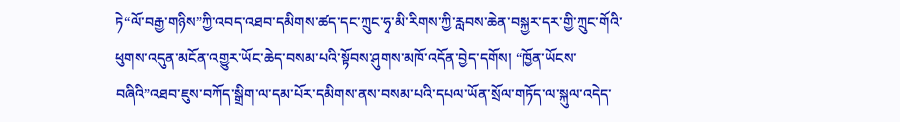ཏེ“ལོ་བརྒྱ་གཉིས”ཀྱི་འབད་འཐབ་དམིགས་ཚད་དང་ཀྲུང་ཧྭ་མི་རིགས་ཀྱི་རླབས་ཆེན་བསྐྱར་དར་གྱི་ཀྲུང་གོའི་ཕུགས་འདུན་མངོན་འགྱུར་ཡོང་ཆེད་བསམ་པའི་སྟོབས་ཤུགས་མཁོ་འདོན་བྱེད་དགོས། “ཁྱོན་ཡོངས་བཞིའི”འཐབ་ཇུས་བཀོད་སྒྲིག་ལ་དམ་པོར་དམིགས་ནས་བསམ་པའི་དཔལ་ཡོན་སྲོལ་གཏོད་ལ་སྐུལ་འདེད་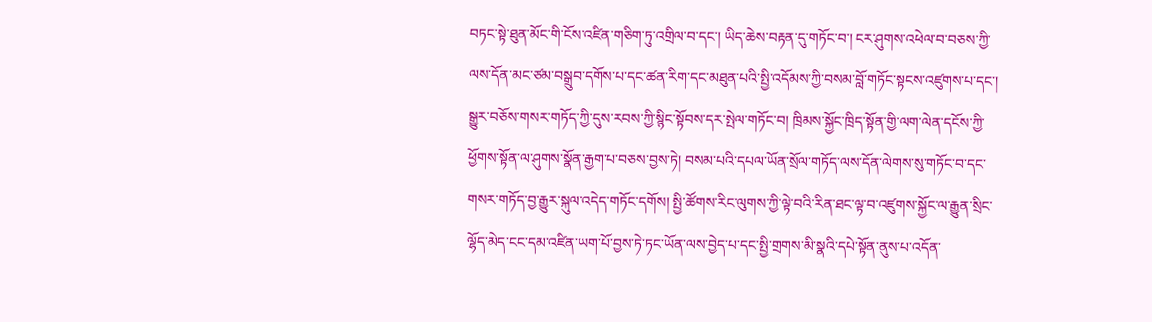བཏང་སྟེ་ཐུན་མོང་གི་ངོས་འཛིན་གཅིག་ཏུ་འགྲིལ་བ་དང་། ཡིད་ཆེས་བརྟན་དུ་གཏོང་བ་། ངར་ཤུགས་འཕེལ་བ་བཅས་ཀྱི་ལས་དོན་མང་ཙམ་བསྒྲུབ་དགོས་པ་དང་ཚན་རིག་དང་མཐུན་པའི་སྤྱི་འདོམས་ཀྱི་བསམ་བློ་གཏོང་སྟངས་འཛུགས་པ་དང་། སྒྱུར་བཅོས་གསར་གཏོད་ཀྱི་དུས་རབས་ཀྱི་སྙིང་སྟོབས་དར་སྤེལ་གཏོང་བ། ཁྲིམས་སྐྱོང་ཁྲིད་སྟོན་གྱི་ལག་ལེན་དངོས་ཀྱི་ཕྱོགས་སྟོན་ལ་ཤུགས་སྣོན་རྒྱག་པ་བཅས་བྱས་ཏེ། བསམ་པའི་དཔལ་ཡོན་སྲོལ་གཏོད་ལས་དོན་ལེགས་སུ་གཏོང་བ་དང་གསར་གཏོད་བྱ་རྒྱུར་སྐུལ་འདེད་གཏོང་དགོས། སྤྱི་ཚོགས་རིང་ལུགས་ཀྱི་ལྟེ་བའི་རིན་ཐང་ལྟ་བ་འཛུགས་སྐྱོང་ལ་རྒྱུན་སྲིང་ལྷོད་མེད་ངང་དམ་འཛིན་ཡག་པོ་བྱས་ཏེ་ཏང་ཡོན་ལས་བྱེད་པ་དང་སྤྱི་གྲགས་མི་སྣའི་དཔེ་སྟོན་ནུས་པ་འདོན་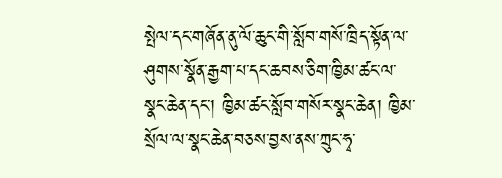སྤེལ་དང་གཞོན་ནུ་ལོ་ཆུང་གི་སློབ་གསོ་ཁྲིད་སྟོན་ལ་ཤུགས་སྣོན་རྒྱག་པ་དང་ཆབས་ཅིག་ཁྱིམ་ཚང་ལ་སྣང་ཆེན་དང་། ཁྱིམ་ཚང་སློབ་གསོར་སྣང་ཆེན། ཁྱིམ་སྲོལ་ལ་སྣང་ཆེན་བཅས་བྱས་ནས་ཀྲུང་ཧྭ་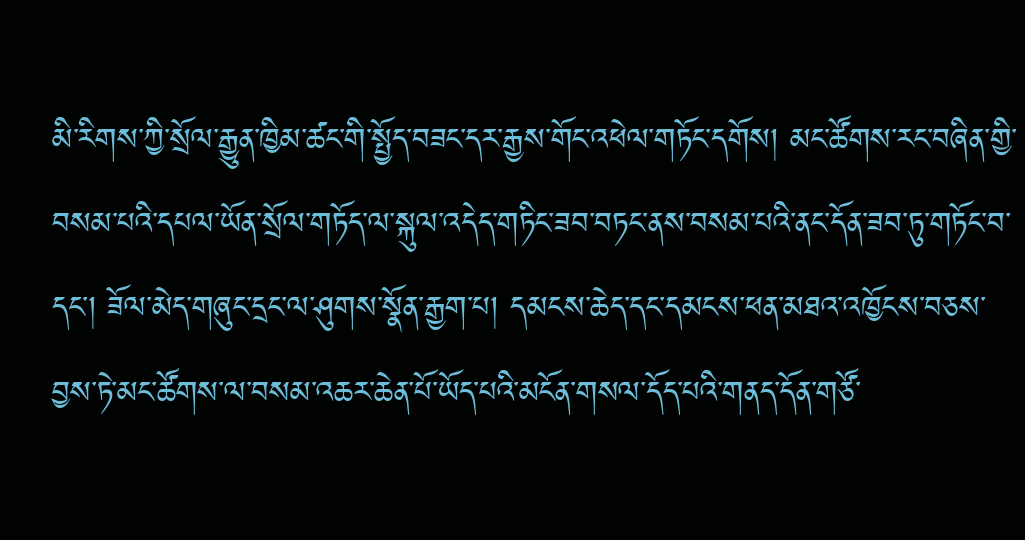མི་རིགས་ཀྱི་སྲོལ་རྒྱུན་ཁྱིམ་ཚང་གི་སྤྱོད་བཟང་དར་རྒྱས་གོང་འཕེལ་གཏོང་དགོས། མང་ཚོགས་རང་བཞིན་གྱི་བསམ་པའི་དཔལ་ཡོན་སྲོལ་གཏོད་ལ་སྐུལ་འདེད་གཏིང་ཟབ་བཏང་ནས་བསམ་པའི་ནང་དོན་ཟབ་ཏུ་གཏོང་བ་དང་། ཟོལ་མེད་གཞུང་དྲང་ལ་ཤུགས་སྣོན་རྒྱག་པ། དམངས་ཆེད་དང་དམངས་ཕན་མཐའ་འཁྱོངས་བཅས་བྱས་ཏེ་མང་ཚོགས་ལ་བསམ་འཆར་ཆེན་པོ་ཡོད་པའི་མངོན་གསལ་དོད་པའི་གནད་དོན་གཙོ་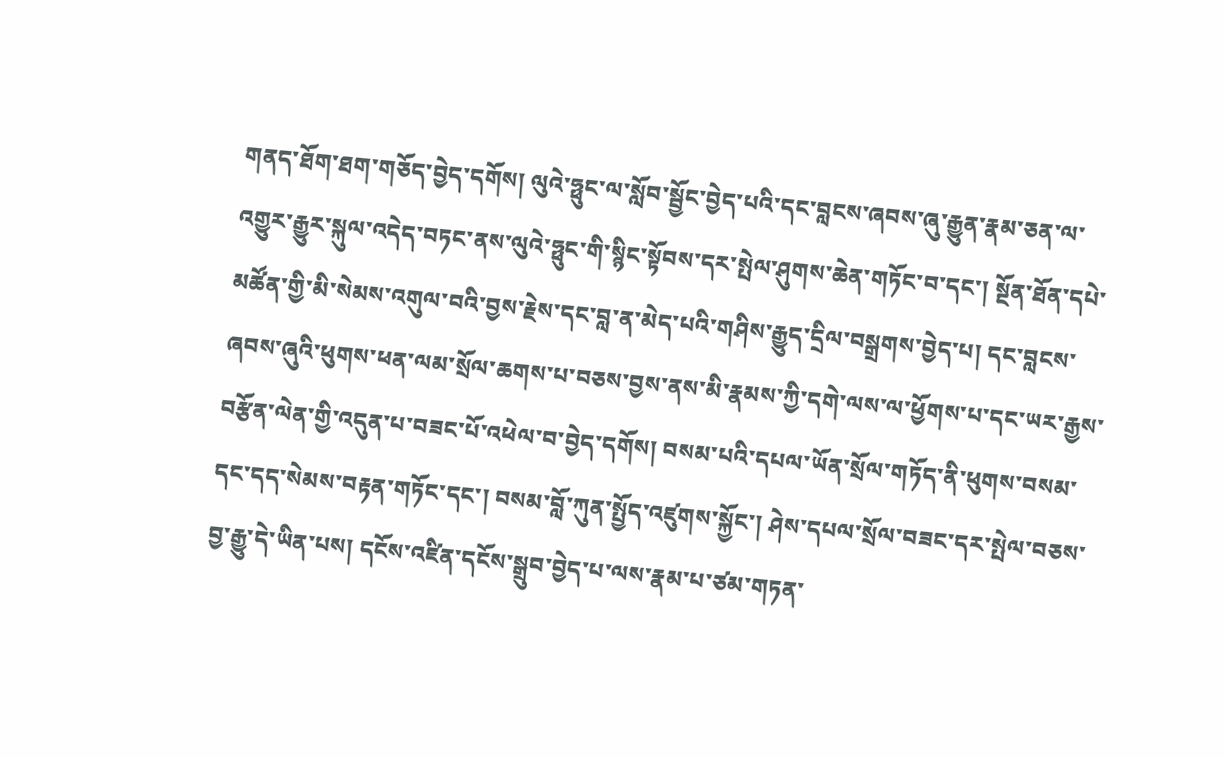གནད་ཐོག་ཐག་གཅོད་བྱེད་དགོས། ལུའེ་ཧྥུང་ལ་སློབ་སྦྱོང་བྱེད་པའི་དང་བླངས་ཞབས་ཞུ་རྒྱུན་རྣམ་ཅན་ལ་འགྱུར་རྒྱུར་སྐུལ་འདེད་བཏང་ནས་ལུའེ་ཧྥུང་གི་སྙིང་སྟོབས་དར་སྤེལ་ཤུགས་ཆེན་གཏོང་བ་དང་། སྔོན་ཐོན་དཔེ་མཚོན་གྱི་མི་སེམས་འགུལ་བའི་བྱས་རྗེས་དང་བླ་ན་མེད་པའི་གཤིས་རྒྱུད་དྲིལ་བསྒྲགས་བྱེད་པ། དང་བླངས་ཞབས་ཞུའི་ཕུགས་ཕན་ལམ་སྲོལ་ཆགས་པ་བཅས་བྱས་ནས་མི་རྣམས་ཀྱི་དགེ་ལས་ལ་ཕྱོགས་པ་དང་ཡར་རྒྱས་བརྩོན་ལེན་གྱི་འདུན་པ་བཟང་པོ་འཕེལ་བ་བྱེད་དགོས། བསམ་པའི་དཔལ་ཡོན་སྲོལ་གཏོད་ནི་ཕུགས་བསམ་དང་དད་སེམས་བརྟན་གཏོང་དང་། བསམ་བློ་ཀུན་སྤྱོད་འཛུགས་སྐྱོང་། ཤེས་དཔལ་སྲོལ་བཟང་དར་སྤེལ་བཅས་བྱ་རྒྱུ་དེ་ཡིན་པས། དངོས་འཛིན་དངོས་སྒྲུབ་བྱེད་པ་ལས་རྣམ་པ་ཙམ་གཏན་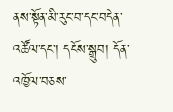ནས་སྟོན་མི་རུང་བ་དང་བདེན་འཚོལ་དང་། དངོས་སྒྲུབ། དོན་འཁྱོལ་བཅས་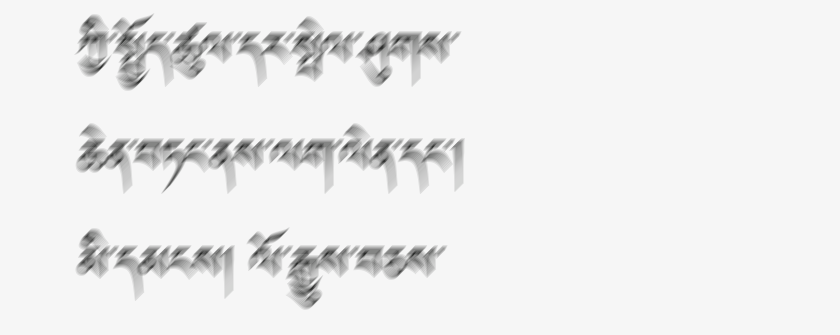ཀྱི་སྤྱོད་ཚུལ་དར་སྤེལ་ཤུགས་ཆེན་བཏང་ནས་ལག་ལེན་དང་། མི་དམངས། ལོ་རྒྱུས་བཅས་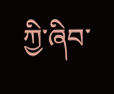ཀྱི་ཞིབ་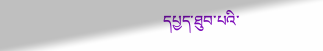དཔྱད་ཐུབ་པའི་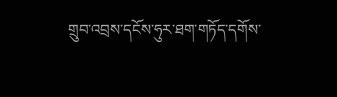གྲུབ་འབྲས་དངོས་ཧུར་ཐག་གཏོད་དགོས་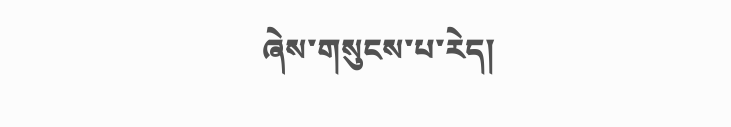ཞེས་གསུངས་པ་རེད།